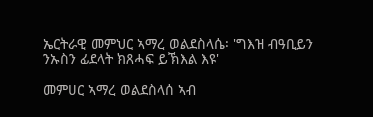ኤርትራዊ መምህር ኣማረ ወልደስላሴ፡ 'ግእዝ ብዓቢይን ንኡስን ፊደላት ክጸሓፍ ይኽእል እዩ'

መምሀር ኣማረ ወልደስላሰ ኣብ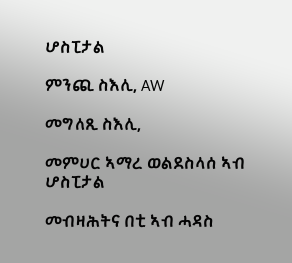ሆስፒታል

ምንጪ ስእሊ, AW

መግለጺ ስእሊ,

መምሀር ኣማረ ወልደስላሰ ኣብ ሆስፒታል

መብዛሕትና በቲ ኣብ ሓዳስ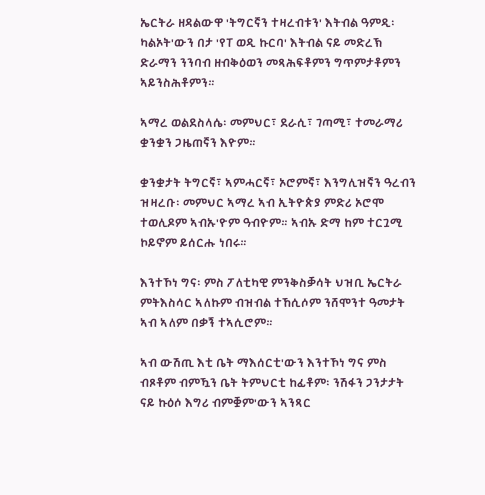ኤርትራ ዘዳልውዋ 'ትግርኛን ተዛረብቱን' እትብል ዓምዲ፡ ካልኦት'ውን በታ 'የፐ ወዲ ኩርባ' እትብል ናይ መድረኽ ድራማን ንንባብ ዘብቅዕወን መጻሕፍቶምን ግጥምታቶምን ኣይንስሕቶምን።

ኣማረ ወልደስላሴ፡ መምህር፣ ደራሲ፣ ገጣሚ፣ ተመራማሪ ቋንቋን ጋዜጠኛን እዮም።

ቋንቋታት ትግርኛ፣ ኣምሓርኛ፣ ኦሮምኛ፣ እንግሊዝኛን ዓረብን ዝዛረቡ፡ መምህር ኣማረ ኣብ ኢትዮጵያ ምድሪ ኦሮሞ ተወሊዶም ኣብኡ'ዮም ዓብዮም። ኣብኡ ድማ ከም ተርጓሚ ኮይኖም ይሰርሑ ነበሩ።

እንተኾነ ግና፡ ምስ ፖለቲካዊ ምንቅስቓሳት ህዝቢ ኤርትራ ምትእስሳር ኣለኩም ብዝብል ተኸሲሶም ንሸሞንተ ዓመታት ኣብ ኣለም በቃኝ ተኣሲሮም።

ኣብ ውሽጢ እቲ ቤት ማእሰርቲ'ውን እንተኾነ ግና ምስ ብጾቶም ብምዃን ቤት ትምህርቲ ከፊቶም፡ ንሽፋን ጋንታታት ናይ ኩዕሶ እግሪ ብምቛም'ውን ኣንጻር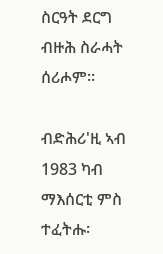ስርዓት ደርግ ብዙሕ ስራሓት ሰሪሖም።

ብድሕሪ'ዚ ኣብ 1983 ካብ ማእሰርቲ ምስ ተፈትሑ፡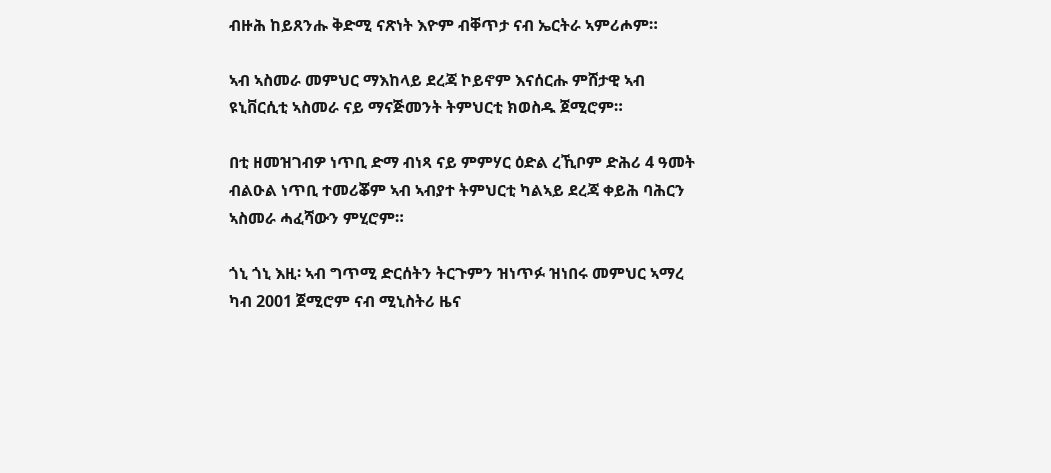ብዙሕ ከይጸንሑ ቅድሚ ናጽነት እዮም ብቐጥታ ናብ ኤርትራ ኣምሪሖም።

ኣብ ኣስመራ መምህር ማእከላይ ደረጃ ኮይኖም እናሰርሑ ምሸታዊ ኣብ ዩኒቨርሲቲ ኣስመራ ናይ ማናጅመንት ትምህርቲ ክወስዱ ጀሚሮም።

በቲ ዘመዝገብዎ ነጥቢ ድማ ብነጻ ናይ ምምሃር ዕድል ረኺቦም ድሕሪ 4 ዓመት ብልዑል ነጥቢ ተመሪቖም ኣብ ኣብያተ ትምህርቲ ካልኣይ ደረጃ ቀይሕ ባሕርን ኣስመራ ሓፈሻውን ምሂሮም።

ጎኒ ጎኒ እዚ፡ ኣብ ግጥሚ ድርሰትን ትርጉምን ዝነጥፉ ዝነበሩ መምህር ኣማረ ካብ 2001 ጀሚሮም ናብ ሚኒስትሪ ዜና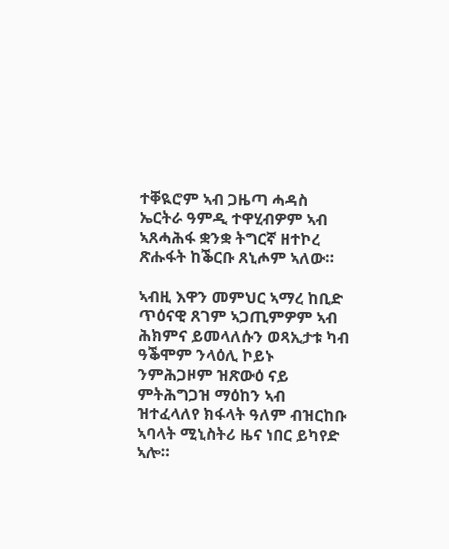ተቐዪሮም ኣብ ጋዜጣ ሓዳስ ኤርትራ ዓምዲ ተዋሂብዎም ኣብ ኣጸሓሕፋ ቋንቋ ትግርኛ ዘተኮረ ጽሑፋት ከቕርቡ ጸኒሖም ኣለው።

ኣብዚ እዋን መምህር ኣማረ ከቢድ ጥዕናዊ ጸገም ኣጋጢምዎም ኣብ ሕክምና ይመላለሱን ወጻኢታቱ ካብ ዓቕሞም ንላዕሊ ኮይኑ ንምሕጋዞም ዝጽውዕ ናይ ምትሕግጋዝ ማዕከን ኣብ ዝተፈላለየ ክፋላት ዓለም ብዝርከቡ ኣባላት ሚኒስትሪ ዜና ነበር ይካየድ ኣሎ።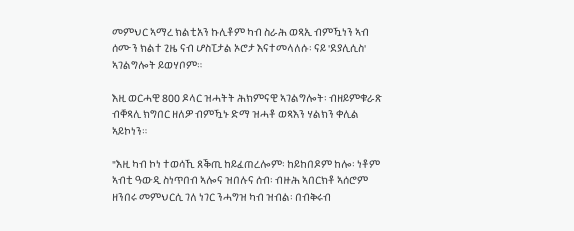መምህር ኣማረ ክልቲአን ኩሊቶም ካብ ስራሕ ወጻኢ ብምዃነን ኣብ ሰሙን ክልተ ጊዜ ናብ ሆስፒታል ኦሮታ እናተመላለሱ፡ ናይ 'ደያሊሲስ' ኣገልግሎት ይወሃቦም።

እዚ ወርሓዊ 800 ዶላር ዝሓትት ሕክምናዊ ኣገልግሎት፡ ብዘይምቁራጽ ብቐጻሊ ክግበር ዘለዎ ብምዃኑ ድማ ዝሓቶ ወጻእን ሃልክን ቀሊል ኣይኮነን።

"እዚ ካብ ኮነ ተወሳኺ ጸቕጢ ከይፈጠረሎም፡ ከይከበዶም ከሎ፡ ነቶም ኣብቲ ዓውዲ ስነጥበብ ኣሎና ዝበሉና ሰብ፡ ብዙሕ ኣበርክቶ ኣሰሮም ዘንበሩ መምህርሲ ገለ ነገር ንሓግዝ ካብ ዝብል፡ በብቅሩብ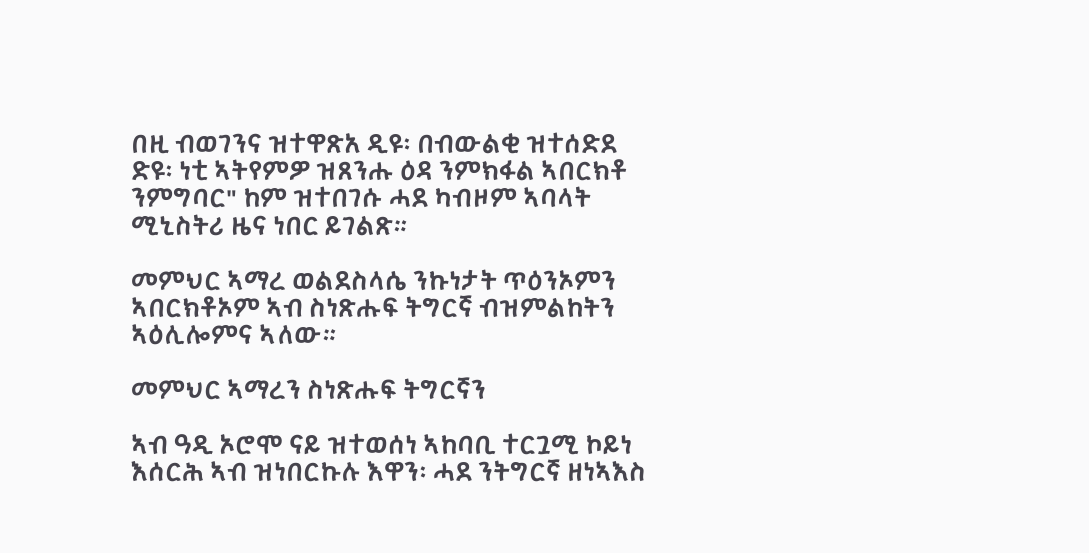በዚ ብወገንና ዝተዋጽአ ዲዩ፡ በብውልቂ ዝተሰድደ ድዩ፡ ነቲ ኣትየምዎ ዝጸንሑ ዕዳ ንምክፋል ኣበርክቶ ንምግባር" ከም ዝተበገሱ ሓደ ካብዞም ኣባላት ሚኒስትሪ ዜና ነበር ይገልጽ።

መምህር ኣማረ ወልደስላሴ ንኩነታት ጥዕንኦምን ኣበርክቶኦም ኣብ ስነጽሑፍ ትግርኛ ብዝምልከትን ኣዕሊሎምና ኣለው።

መምህር ኣማረን ስነጽሑፍ ትግርኛን

ኣብ ዓዲ ኦሮሞ ናይ ዝተወሰነ ኣከባቢ ተርጓሚ ኮይነ እሰርሕ ኣብ ዝነበርኩሉ እዋን፡ ሓደ ንትግርኛ ዘነኣእስ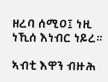ዘረባ ሰሚዐ፤ ነዚ ነኺሰ እነብር ነይረ።

ኣብቲ እዋን ብዙሕ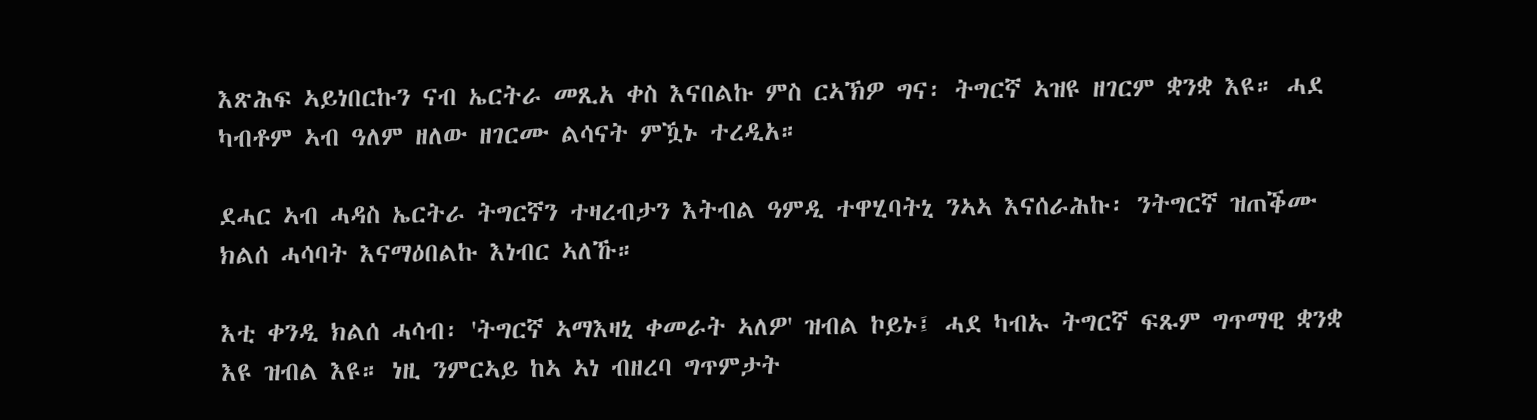እጽሕፍ ኣይነበርኩን ናብ ኤርትራ መጺአ ቀስ እናበልኩ ምስ ርኣኽዎ ግና፡ ትግርኛ ኣዝዩ ዘገርም ቋንቋ እዩ። ሓደ ካብቶም ኣብ ዓለም ዘለው ዘገርሙ ልሳናት ምዃኑ ተረዲአ።

ደሓር ኣብ ሓዳስ ኤርትራ ትግርኛን ተዛረብታን እትብል ዓምዲ ተዋሂባትኒ ንኣኣ እናሰራሕኩ፡ ንትግርኛ ዝጠቕሙ ክልሰ ሓሳባት እናማዕበልኩ እነብር ኣለኹ።

እቲ ቀንዲ ክልሰ ሓሳብ፡ 'ትግርኛ ኣማእዛኒ ቀመራት ኣለዎ' ዝብል ኮይኑ፤ ሓደ ካብኡ ትግርኛ ፍጹም ግጥማዊ ቋንቋ እዩ ዝብል እዩ። ነዚ ንምርኣይ ከኣ ኣነ ብዘረባ ግጥምታት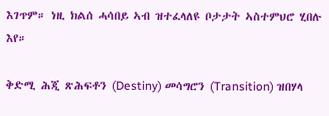እገጥም። ነዚ ክልሰ ሓሳበይ ኣብ ዝተፈላለዩ ቦታታት ኣስተምህሮ ሂበሉ እየ።

ቅድሚ ሕጂ ጽሕፍቶን (Destiny) መሳግሮን (Transition) ዝበሃላ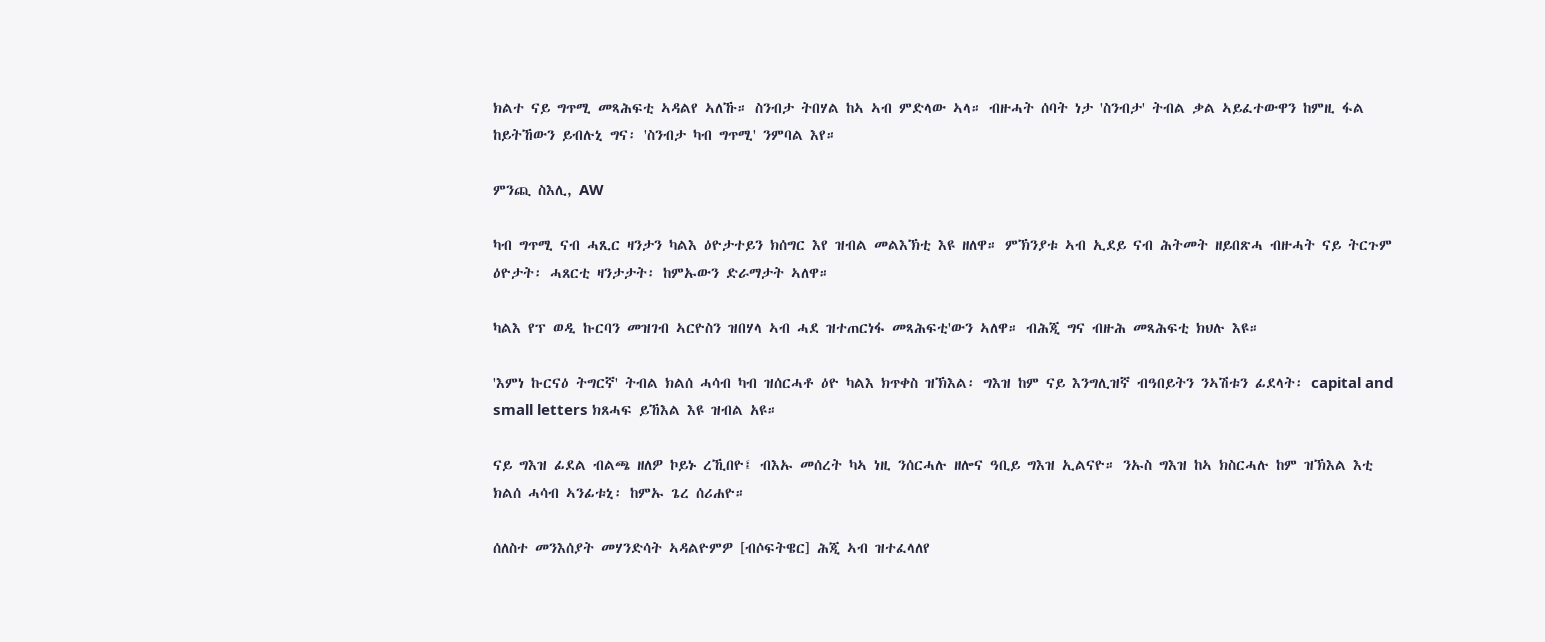ክልተ ናይ ግጥሚ መጻሕፍቲ ኣዳልየ ኣለኹ። ስንብታ ትበሃል ከኣ ኣብ ምድላው ኣላ። ብዙሓት ሰባት ነታ 'ስንብታ' ትብል ቃል ኣይፈተውዋን ከምዚ ፋል ከይትኸውን ይብሉኒ ግና፡ 'ስንብታ ካብ ግጥሚ' ንምባል እየ።

ምንጪ ስእሊ, AW

ካብ ግጥሚ ናብ ሓጺር ዛንታን ካልእ ዕዮታተይን ክሰግር እየ ዝብል መልእኽቲ እዩ ዘለዋ። ምኽንያቱ ኣብ ኢደይ ናብ ሕትመት ዘይበጽሓ ብዙሓት ናይ ትርጉም ዕዮታት፡ ሓጸርቲ ዛንታታት፡ ከምኡውን ድራማታት ኣለዋ።

ካልእ የፕ ወዲ ኩርባን መዝገብ ኣርዮስን ዝበሃላ ኣብ ሓደ ዝተጠርነፋ መጻሕፍቲ'ውን ኣለዋ። ብሕጂ ግና ብዙሕ መጻሕፍቲ ክህሉ እዩ።

'እምነ ኩርናዕ ትግርኛ' ትብል ክልሰ ሓሳብ ካብ ዝሰርሓቶ ዕዮ ካልእ ክጥቀስ ዝኽእል፡ ግእዝ ከም ናይ እንግሊዝኛ ብዓበይትን ንኣሽቱን ፊደላት፡ capital and small letters ክጸሓፍ ይኸእል እዩ ዝብል አዩ።

ናይ ግእዝ ፊደል ብልጫ ዘለዎ ኮይኑ ረኺበዮ፤ ብእኡ መሰረት ካኣ ነዚ ንሰርሓሉ ዘሎና ዓቢይ ግእዝ ኢልናዮ። ንኡስ ግእዝ ከኣ ክስርሓሉ ከም ዝኽእል እቲ ክልሰ ሓሳብ ኣንፊቱኒ፡ ከምኡ ጌረ ሰሪሐዮ።

ሰለስተ መንእሰያት መሃንድሳት ኣዳልዮምዎ [ብሶፍትዌር] ሕጂ ኣብ ዝተፈላለየ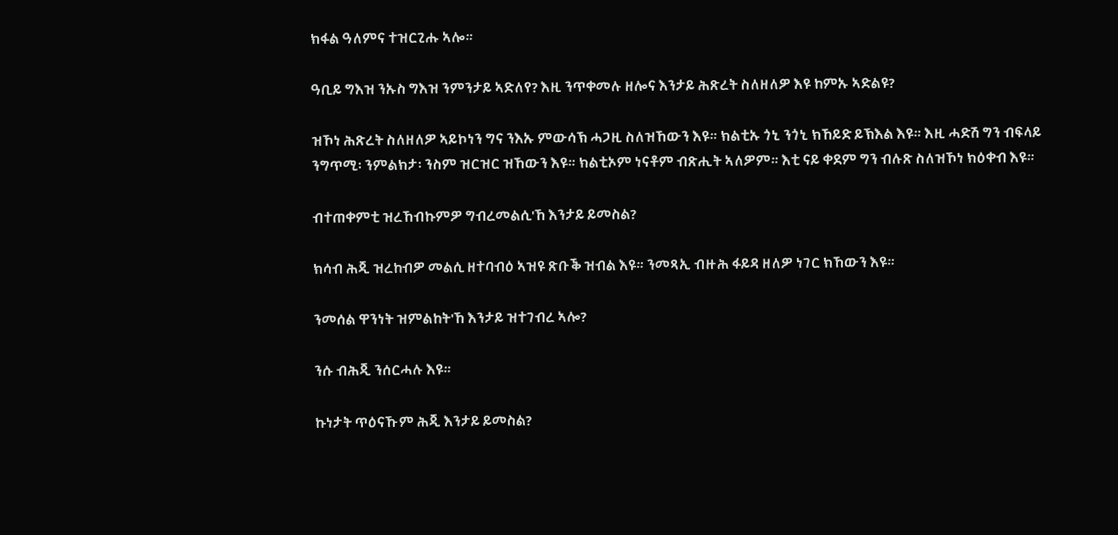ክፋል ዓለምና ተዝርጊሑ ኣሎ።

ዓቢይ ግእዝ ንኡስ ግእዝ ንምንታይ ኣድለየ? እዚ ንጥቀመሉ ዘሎና እንታይ ሕጽረት ስለዘለዎ እዩ ከምኡ ኣድልዩ?

ዝኾነ ሕጽረት ስለዘለዎ ኣይኮነን ግና ንእኡ ምውሳኽ ሓጋዚ ስለዝኸውን እዩ። ክልቲኡ ጎኒ ንጎኒ ክኸይድ ይኽእል እዩ። እዚ ሓድሽ ግን ብፍላይ ንግጥሚ፡ ንምልክታ፡ ንስም ዝርዝር ዝኸውን እዩ። ክልቲኦም ነናቶም ብጽሒት ኣለዎም። እቲ ናይ ቀደም ግን ብሉጽ ስለዝኾነ ክዕቀብ እዩ።

ብተጠቀምቲ ዝረኸብኩምዎ ግብረመልሲ'ኸ እንታይ ይመስል?

ክሳብ ሕጂ ዝረከብዎ መልሲ ዘተባብዕ ኣዝዩ ጽቡቕ ዝብል እዩ። ንመጻኢ ብዙሕ ፋይዳ ዘለዎ ነገር ክኸውን እዩ።

ንመሰል ዋንነት ዝምልከት'ኸ እንታይ ዝተገብረ ኣሎ?

ንሱ ብሕጂ ንሰርሓሉ እዩ።

ኩነታት ጥዕናኹም ሕጂ እንታይ ይመስል?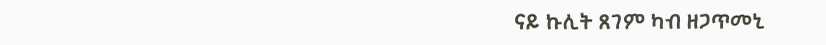ናይ ኩሊት ጸገም ካብ ዘጋጥመኒ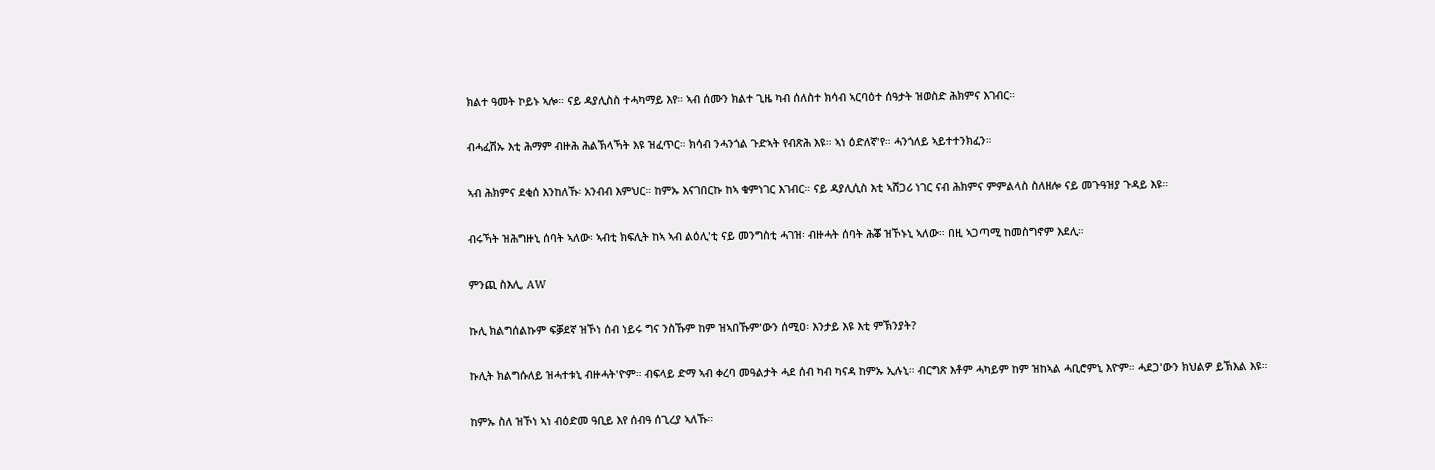ክልተ ዓመት ኮይኑ ኣሎ። ናይ ዳያሊስስ ተሓካማይ እየ። ኣብ ሰሙን ክልተ ጊዜ ካብ ሰለስተ ክሳብ ኣርባዕተ ሰዓታት ዝወስድ ሕክምና እገብር።

ብሓፈሽኡ እቲ ሕማም ብዙሕ ሕልኽላኻት እዩ ዝፈጥር። ክሳብ ንሓንጎል ጉድኣት የብጽሕ እዩ። ኣነ ዕድለኛ'የ። ሓንጎለይ ኣይተተንክፈን።

ኣብ ሕክምና ደቂሰ እንከለኹ፡ አንብብ እምህር። ከምኡ እናገበርኩ ከኣ ቁምነገር እገብር። ናይ ዳያሊሲስ እቲ ኣሸጋሪ ነገር ናብ ሕክምና ምምልላስ ስለዘሎ ናይ መጉዓዝያ ጉዳይ እዩ።

ብሩኻት ዝሕግዙኒ ሰባት ኣለው፡ ኣብቲ ክፍሊት ከኣ ኣብ ልዕሊ'ቲ ናይ መንግስቲ ሓገዝ፡ ብዙሓት ሰባት ሕቖ ዝኾኑኒ ኣለው። በዚ ኣጋጣሚ ከመስግኖም እደሊ።

ምንጪ ስእሊ, AW

ኩሊ ክልግሰልኩም ፍቓደኛ ዝኾነ ሰብ ነይሩ ግና ንስኹም ከም ዝኣበኹም'ውን ሰሚዐ፡ እንታይ እዩ እቲ ምኽንያት?

ኩሊት ክልግሱለይ ዝሓተቱኒ ብዙሓት'ዮም። ብፍላይ ድማ ኣብ ቀረባ መዓልታት ሓደ ሰብ ካብ ካናዳ ከምኡ ኢሉኒ። ብርግጽ እቶም ሓካይም ከም ዝከኣል ሓቢሮምኒ እዮም። ሓደጋ'ውን ክህልዎ ይኽእል እዩ።

ከምኡ ስለ ዝኾነ ኣነ ብዕድመ ዓቢይ እየ ሰብዓ ሰጊረያ ኣለኹ።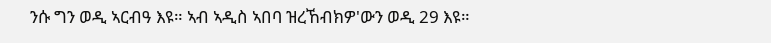ንሱ ግን ወዲ ኣርብዓ እዩ። ኣብ ኣዲስ ኣበባ ዝረኸብክዎ'ውን ወዲ 29 እዩ።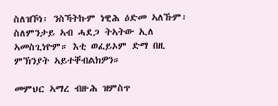ስለዝኾነ፡ ንስኻትኩም ነዊሕ ዕድመ ኣለኹም፡ ስለምንታይ ኣብ ሓደጋ ትኣትው ኢለ ኣመስጊነዮም። እቲ ወፈይኦም ድማ በዚ ምኽንያት ኣይተቐብልክዎን።

መምህር ኣማረ ብዙሕ ዝምስጥ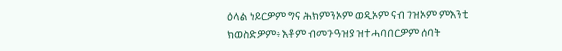ዕላል ነይርዎም ግና ሕክምንኦም ወዲኦም ናብ ገዝኦም ምእንቲ ክወስድዎም፥ እቶም ብመጉዓዝያ ዝተሓባበርዎም ሰባት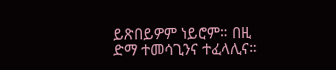ይጽበይዎም ነይሮም። በዚ ድማ ተመሳጊንና ተፈላሊና።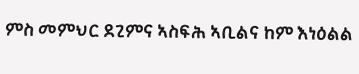ምስ መምህር ደጊምና ኣስፍሕ ኣቢልና ከም እነዕልል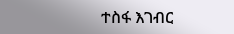ተስፋ እገብር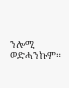ንሎሚ ወድሓንኩም።